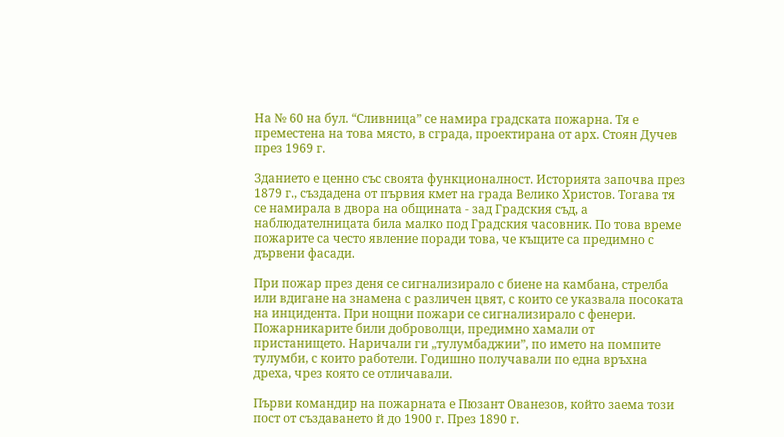На № 60 на бул. “Сливница” се намира градската пожарна. Тя е преместена на това място, в сграда, проектирана от арх. Стоян Дучев през 1969 г.

Зданието е ценно със своята функционалност. Историята започва през 1879 г., създадена от първия кмет на града Велико Христов. Тогава тя се намирала в двора на общината - зад Градския съд, а наблюдателницата била малко под Градския часовник. По това време пожарите са често явление поради това, че къщите са предимно с дървени фасади.

При пожар през деня се сигнализирало с биене на камбана, стрелба или вдигане на знамена с различен цвят, с които се указвала посоката на инцидента. При нощни пожари се сигнализирало с фенери. Пожарникарите били доброволци, предимно хамали от пристанището. Наричали ги „тулумбаджии”, по името на помпите тулумби, с които работели. Годишно получавали по една връхна дреха, чрез която се отличавали.

Първи командир на пожарната е Пюзант Ованезов, който заема този пост от създаването й до 1900 г. През 1890 г.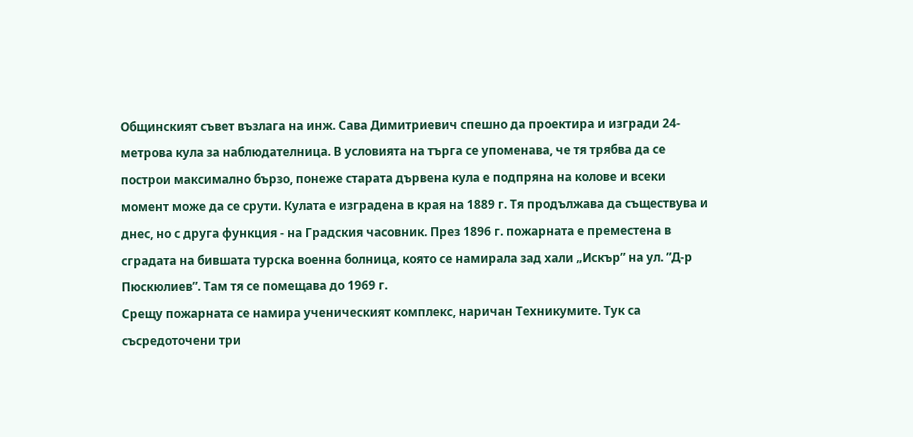Общинският съвет възлага на инж. Сава Димитриевич спешно да проектира и изгради 24-метрова кула за наблюдателница. В условията на търга се упоменава, че тя трябва да се построи максимално бързо, понеже старата дървена кула е подпряна на колове и всеки момент може да се срути. Кулата е изградена в края на 1889 г. Тя продължава да съществува и днес, но с друга функция - на Градския часовник. През 1896 г. пожарната е преместена в сградата на бившата турска военна болница, която се намирала зад хали „Искър” на ул. ”Д-р Пюскюлиев”. Там тя се помещава до 1969 г.
Срещу пожарната се намира ученическият комплекс, наричан Техникумите. Тук са съсредоточени три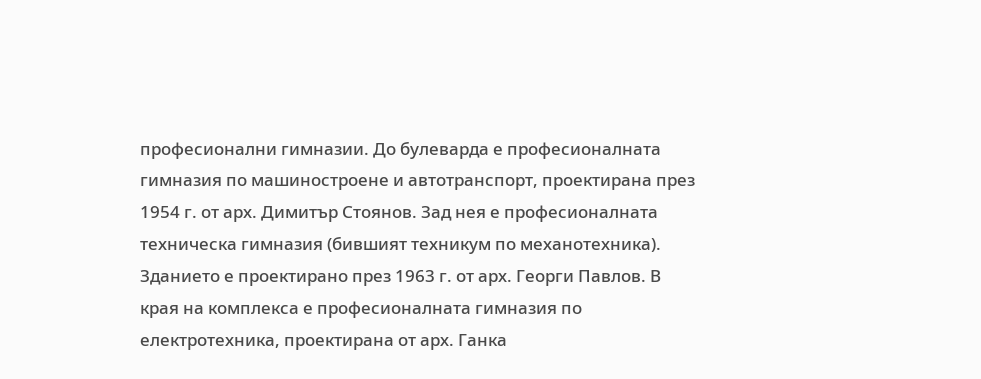професионални гимназии. До булеварда е професионалната гимназия по машиностроене и автотранспорт, проектирана през 1954 г. от арх. Димитър Стоянов. Зад нея е професионалната техническа гимназия (бившият техникум по механотехника). Зданието е проектирано през 1963 г. от арх. Георги Павлов. В края на комплекса е професионалната гимназия по електротехника, проектирана от арх. Ганка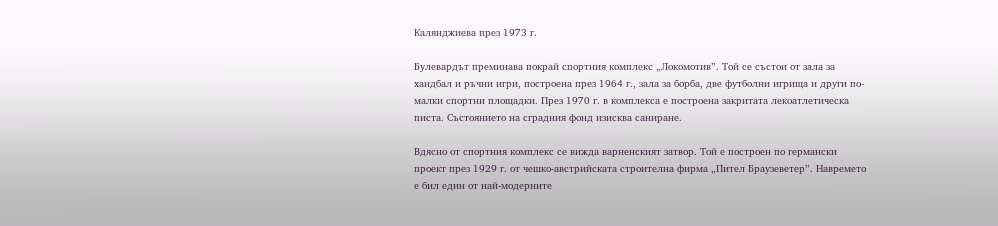Калянджиева през 1973 г.

Булевардът преминава покрай спортния комплекс „Локомотив”. Той се състои от зала за хандбал и ръчни игри, построена през 1964 г., зала за борба, две футболни игрища и други по-малки спортни площадки. През 1970 г. в комплекса е построена закритата лекоатлетическа писта. Състоянието на сградния фонд изисква саниране.

Вдясно от спортния комплекс се вижда варненският затвор. Той е построен по германски проект през 1929 г. от чешко-австрийската строителна фирма „Пител Браузеветер”. Навремето е бил един от най-модерните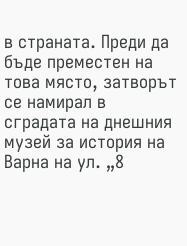в страната. Преди да бъде преместен на това място, затворът се намирал в сградата на днешния музей за история на Варна на ул. „8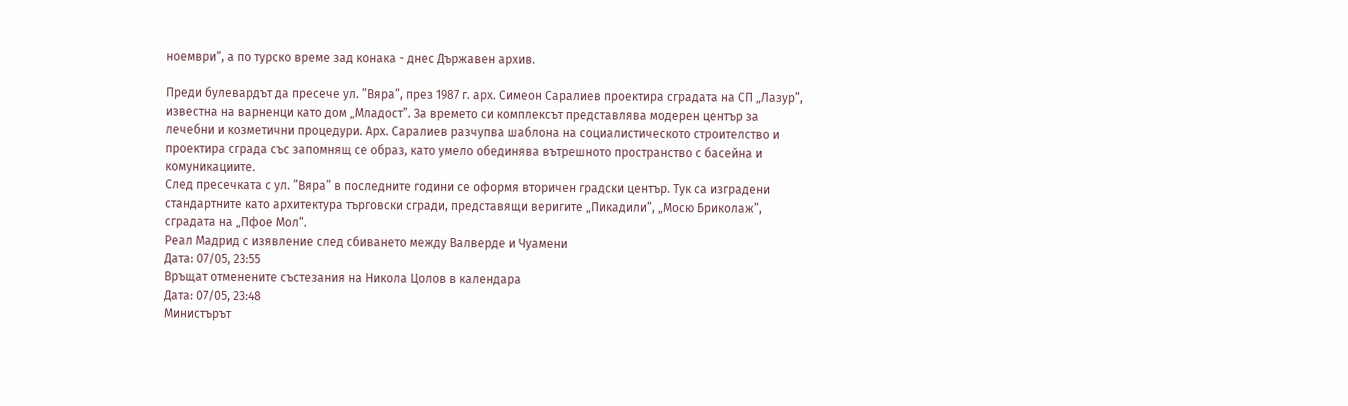ноември“, а по турско време зад конака - днес Държавен архив.

Преди булевардът да пресече ул. ”Вяра”, през 1987 г. арх. Симеон Саралиев проектира сградата на СП „Лазур”, известна на варненци като дом „Младост”. За времето си комплексът представлява модерен център за лечебни и козметични процедури. Арх. Саралиев разчупва шаблона на социалистическото строителство и проектира сграда със запомнящ се образ, като умело обединява вътрешното пространство с басейна и комуникациите.
След пресечката с ул. ”Вяра” в последните години се оформя вторичен градски център. Тук са изградени стандартните като архитектура търговски сгради, представящи веригите „Пикадили”, „Мосю Бриколаж”, сградата на „Пфое Мол“.
Реал Мадрид с изявление след сбиването между Валверде и Чуамени
Дата: 07/05, 23:55
Връщат отменените състезания на Никола Цолов в календара
Дата: 07/05, 23:48
Министърът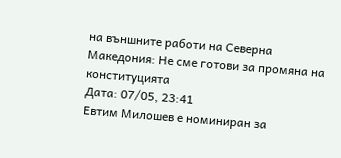на външните работи на Северна Македония: Не сме готови за промяна на конституцията
Дата: 07/05, 23:41
Евтим Милошев е номиниран за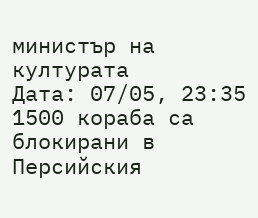министър на културата
Дата: 07/05, 23:35
1500 кораба са блокирани в Персийския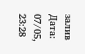залив
Дата: 07/05, 23:28